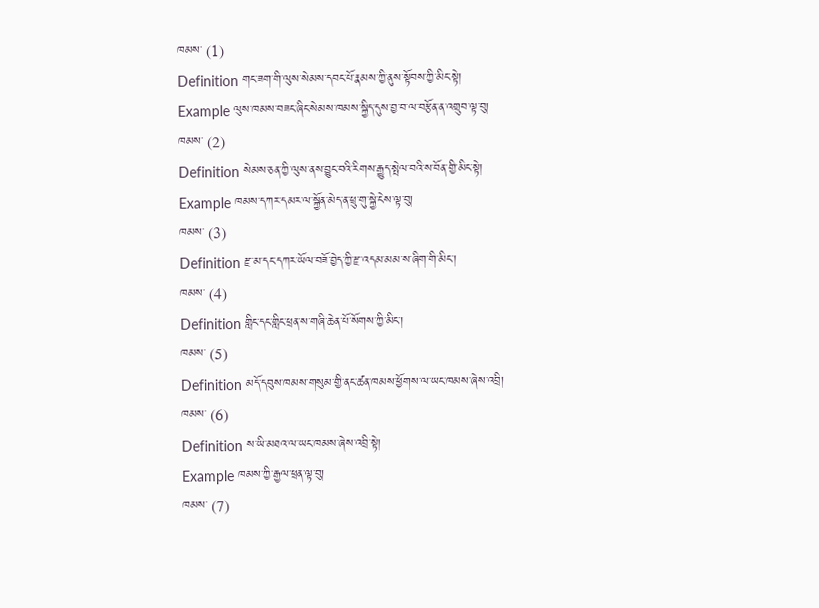ཁམས་ (1)
Definition གང་ཟག་གི་ལུས་སེམས་དབང་པོ་རྣམས་ཀྱི་ནུས་སྟོབས་ཀྱི་མིང་སྟེ།
Example ལུས་ཁམས་བཟང་ཞིང་སེམས་ཁམས་སྐྱིད་དུས་བྱ་བ་ལ་བརྩོན་ན་འགྲུབ་ལྟ་བུ།
ཁམས་ (2)
Definition སེམས་ཅན་ཀྱི་ལུས་ནས་བྱུང་བའི་རིགས་རྒྱུད་སྤེལ་བའི་ས་བོན་གྱི་མིང་སྟེ།
Example ཁམས་དཀར་དམར་ལ་སྐྱོན་མེད་ན་ཕྲུ་གུ་སྐྱེ་ངེས་ལྟ་བུ།
ཁམས་ (3)
Definition རྫ་མ་དང་དཀར་ཡོལ་བཟོ་བྱེད་ཀྱི་རྫ་འདམ་མམ་ས་ཞིག་གི་མིང་།
ཁམས་ (4)
Definition གླིང་དང་གླིང་ཕྲན་ས་གཞི་ཆེན་པོ་སོགས་ཀྱི་མིང་།
ཁམས་ (5)
Definition མདོ་དབུས་ཁམས་གསུམ་གྱི་ནང་ཚན་ཁམས་ཕྱོགས་ལ་ཡང་ཁམས་ཞེས་འབྲི།
ཁམས་ (6)
Definition ས་ཡི་མཐའ་ལ་ཡང་ཁམས་ཞེས་འབྲི་སྟེ།
Example ཁམས་ཀྱི་རྒྱལ་ཕྲན་ལྟ་བུ།
ཁམས་ (7)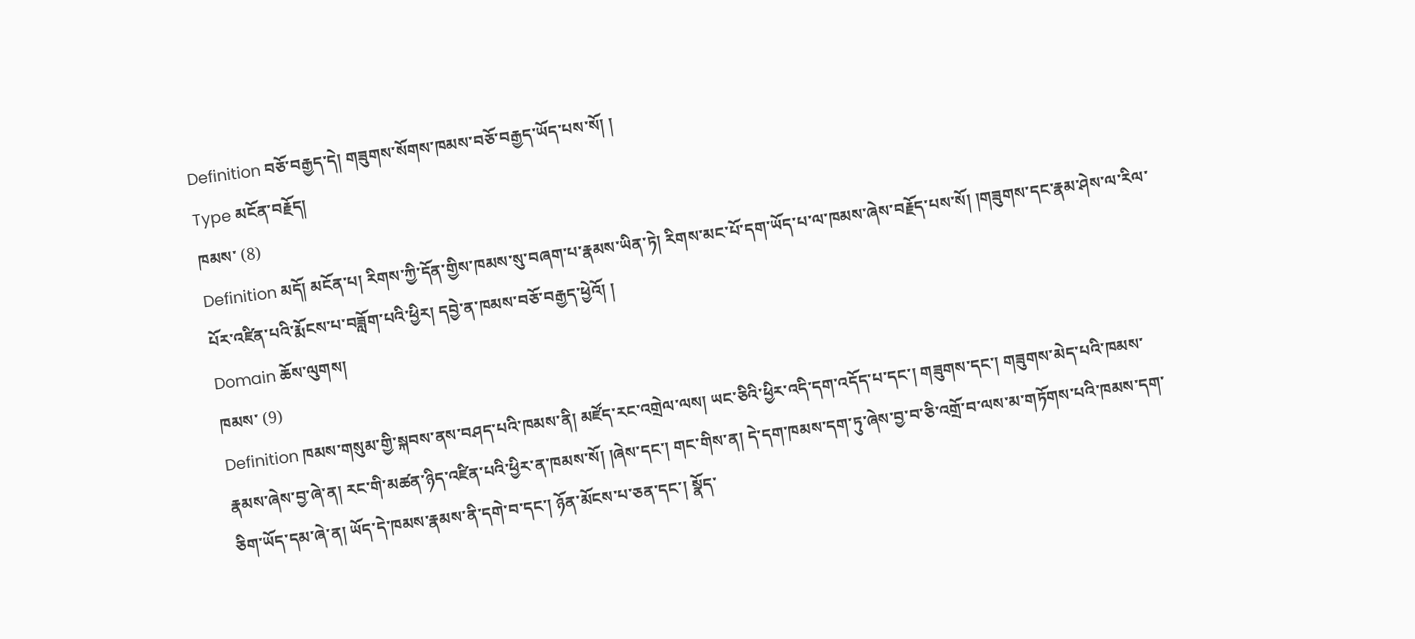Definition བཅོ་བརྒྱད་དེ། གཟུགས་སོགས་ཁམས་བཅོ་བརྒྱད་ཡོད་པས་སོ། །
Type མངོན་བརྗོད།
ཁམས་ (8)
Definition མདོ། མངོན་པ། རིགས་ཀྱི་དོན་གྱིས་ཁམས་སུ་བཞག་པ་རྣམས་ཡིན་ཏེ། རིགས་མང་པོ་དག་ཡོད་པ་ལ་ཁམས་ཞེས་བརྗོད་པས་སོ། །གཟུགས་དང་རྣམ་ཤེས་ལ་རིལ་པོར་འཛིན་པའི་རྨོངས་པ་བཟློག་པའི་ཕྱིར། དབྱེ་ན་ཁམས་བཅོ་བརྒྱད་ཕྱེའོ། །
Domain ཆོས་ལུགས།
ཁམས་ (9)
Definition ཁམས་གསུམ་གྱི་སྐབས་ནས་བཤད་པའི་ཁམས་ནི། མཛོད་རང་འགྲེལ་ལས། ཡང་ཅིའི་ཕྱིར་འདི་དག་འདོད་པ་དང་། གཟུགས་དང་། གཟུགས་མེད་པའི་ཁམས་རྣམས་ཞེས་བྱ་ཞེ་ན། རང་གི་མཚན་ཉིད་འཛིན་པའི་ཕྱིར་ན་ཁམས་སོ། །ཞེས་དང་། གང་གིས་ན། དེ་དག་ཁམས་དག་ཏུ་ཞེས་བྱ་བ་ཅི་འགྲོ་བ་ལས་མ་གཏོགས་པའི་ཁམས་དག་ཅིག་ཡོད་དམ་ཞེ་ན། ཡོད་དེ་ཁམས་རྣམས་ནི་དགེ་བ་དང་། ཉོན་མོངས་པ་ཅན་དང་། སྣོད་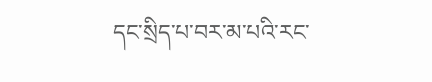དང་སྲིད་པ་བར་མ་པའི་རང་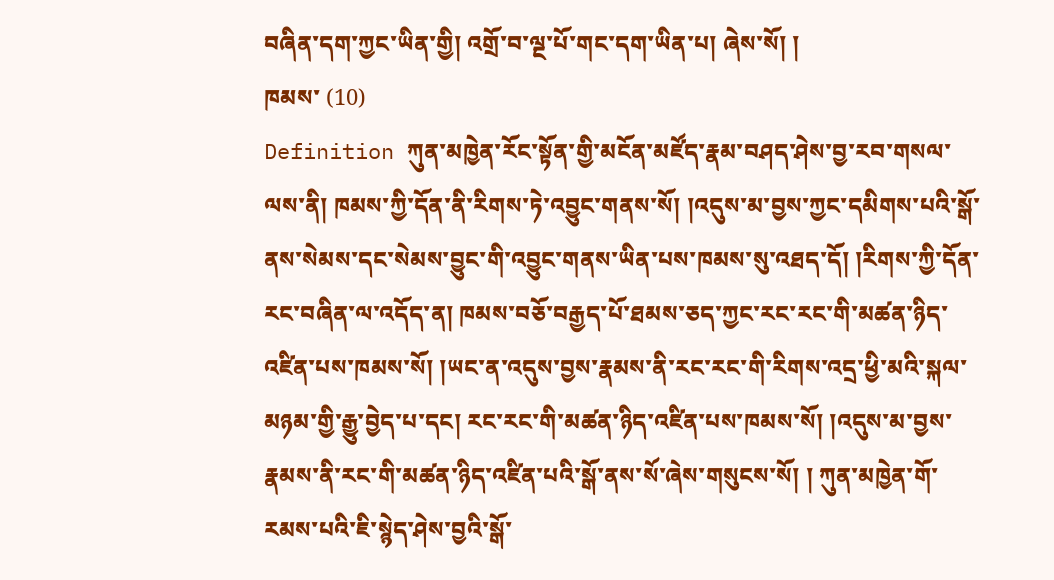བཞིན་དག་ཀྱང་ཡིན་གྱི། འགྲོ་བ་ལྔ་པོ་གང་དག་ཡིན་པ། ཞེས་སོ། །
ཁམས་ (10)
Definition ཀུན་མཁྱེན་རོང་སྟོན་གྱི་མངོན་མཛོད་རྣམ་བཤད་ཤེས་བྱ་རབ་གསལ་ལས་ནི། ཁམས་ཀྱི་དོན་ནི་རིགས་ཏེ་འབྱུང་གནས་སོ། །འདུས་མ་བྱས་ཀྱང་དམིགས་པའི་སྒོ་ནས་སེམས་དང་སེམས་བྱུང་གི་འབྱུང་གནས་ཡིན་པས་ཁམས་སུ་འཐད་དོ། །རིགས་ཀྱི་དོན་རང་བཞིན་ལ་འདོད་ན། ཁམས་བཅོ་བརྒྱད་པོ་ཐམས་ཅད་ཀྱང་རང་རང་གི་མཚན་ཉིད་འཛིན་པས་ཁམས་སོ། །ཡང་ན་འདུས་བྱས་རྣམས་ནི་རང་རང་གི་རིགས་འདྲ་ཕྱི་མའི་སྐལ་མཉམ་གྱི་རྒྱུ་བྱེད་པ་དང། རང་རང་གི་མཚན་ཉིད་འཛིན་པས་ཁམས་སོ། །འདུས་མ་བྱས་རྣམས་ནི་རང་གི་མཚན་ཉིད་འཛིན་པའི་སྒོ་ནས་སོ་ཞེས་གསུངས་སོ། ། ཀུན་མཁྱེན་གོ་རམས་པའི་ཇི་སྙེད་ཤེས་བྱའི་སྒོ་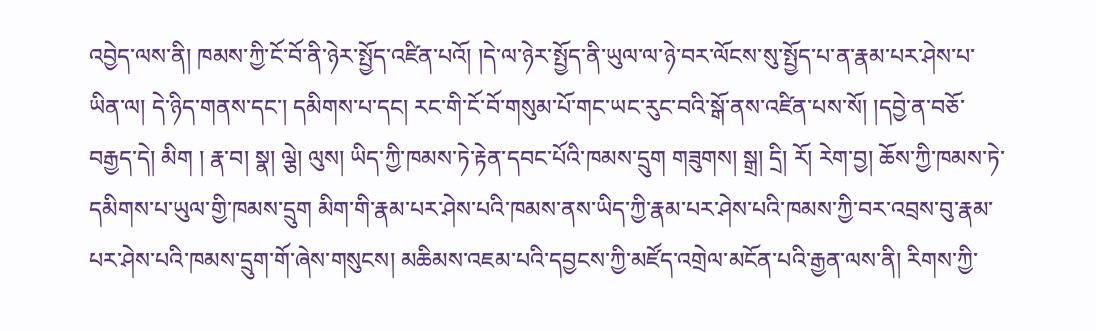འབྱེད་ལས་ནི། ཁམས་ཀྱི་ངོ་བོ་ནི་ཉེར་སྤྱོད་འཛིན་པའོ། །དེ་ལ་ཉེར་སྤྱོད་ནི་ཡུལ་ལ་ཉེ་བར་ལོངས་སུ་སྤྱོད་པ་ན་རྣམ་པར་ཤེས་པ་ཡིན་ལ། དེ་ཉིད་གནས་དང་། དམིགས་པ་དང། རང་གི་ངོ་བོ་གསུམ་པོ་གང་ཡང་རུང་བའི་སྒོ་ནས་འཛིན་པས་སོ། །དབྱེ་ན་བཅོ་བརྒྱད་དེ། མིག ། རྣ་བ། སྣ། ལྕེ། ལུས། ཡིད་ཀྱི་ཁམས་ཏེ་རྟེན་དབང་པོའི་ཁམས་དྲུག གཟུགས། སྒྲ། དྲི། རོ། རེག་བྱ། ཆོས་ཀྱི་ཁམས་ཏེ་དམིགས་པ་ཡུལ་གྱི་ཁམས་དྲུག མིག་གི་རྣམ་པར་ཤེས་པའི་ཁམས་ནས་ཡིད་ཀྱི་རྣམ་པར་ཤེས་པའི་ཁམས་ཀྱི་བར་འབྲས་བུ་རྣམ་པར་ཤེས་པའི་ཁམས་དྲུག་གོ་ཞེས་གསུངས། མཆིམས་འཇམ་པའི་དབྱངས་ཀྱི་མཛོད་འགྲེལ་མངོན་པའི་རྒྱན་ལས་ནི། རིགས་ཀྱི་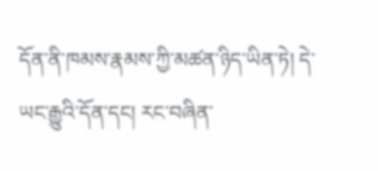དོན་ནི་ཁམས་རྣམས་ཀྱི་མཚན་ཉིད་ཡིན་ཏེ། དེ་ཡང་རྒྱུའི་དོན་དང། རང་བཞིན་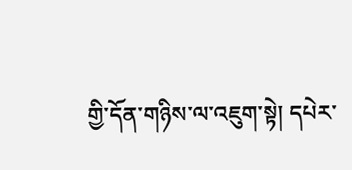གྱི་དོན་གཉིས་ལ་འཇུག་སྟེ། དཔེར་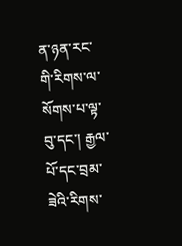ན་ཉན་རང་གི་རིགས་ལ་སོགས་པ་ལྟ་བུ་དང་། རྒྱལ་པོ་དང་བྲམ་ཟེའི་རིགས་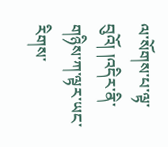ལ་སོགས་པ་ལྟ་བུའོ། །འདིར་ནི་གཉིས་ཀ་ལྟར་ཡང་རིགས་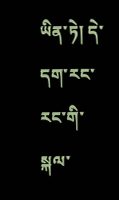ཡིན་ཏེ། དེ་དག་རང་རང་གི་སྐལ་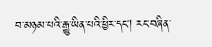བ་མཉམ་པའི་རྒྱུ་ཡིན་པའི་ཕྱིར་དང། རང་བཞིན་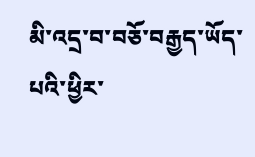མི་འདྲ་བ་བཅོ་བརྒྱད་ཡོད་པའི་ཕྱིར་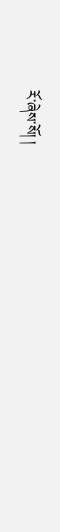རོ་ཞེས་སོ། །